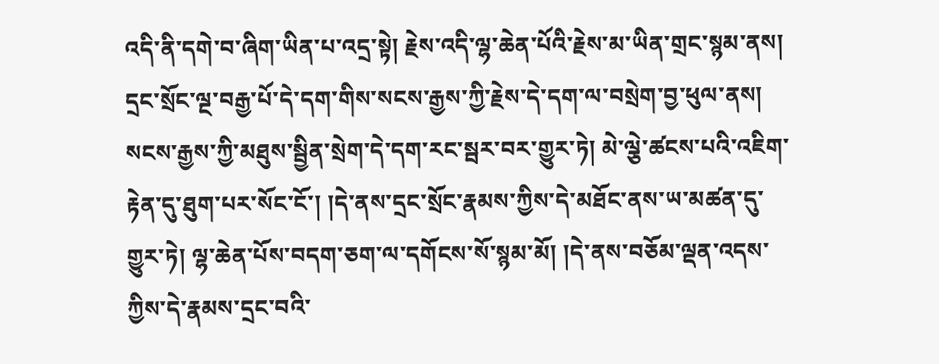འདི་ནི་དགེ་བ་ཞིག་ཡིན་པ་འདྲ་སྟེ། རྗེས་འདི་ལྷ་ཆེན་པོའི་རྗེས་མ་ཡིན་གྲང་སྙམ་ནས། དྲང་སྲོང་ལྔ་བརྒྱ་པོ་དེ་དག་གིས་སངས་རྒྱས་ཀྱི་རྗེས་དེ་དག་ལ་བསྲེག་བྱ་ཕུལ་ནས། སངས་རྒྱས་ཀྱི་མཐུས་སྦྱིན་སྲེག་དེ་དག་རང་སྦར་བར་གྱུར་ཏེ། མེ་ལྕེ་ཚངས་པའི་འཇིག་རྟེན་དུ་ཐུག་པར་སོང་ངོ་། །དེ་ནས་དྲང་སྲོང་རྣམས་ཀྱིས་དེ་མཐོང་ནས་ཡ་མཚན་དུ་གྱུར་ཏེ། ལྷ་ཆེན་པོས་བདག་ཅག་ལ་དགོངས་སོ་སྙམ་མོ། །དེ་ནས་བཅོམ་ལྡན་འདས་ཀྱིས་དེ་རྣམས་དྲང་བའི་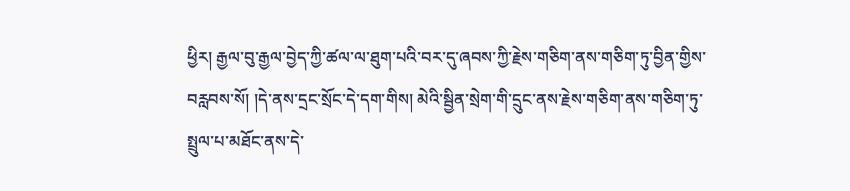ཕྱིར། རྒྱལ་བུ་རྒྱལ་བྱེད་ཀྱི་ཚལ་ལ་ཐུག་པའི་བར་དུ་ཞབས་ཀྱི་རྗེས་གཅིག་ནས་གཅིག་ཏུ་བྱིན་གྱིས་བརླབས་སོ། །དེ་ནས་དྲང་སྲོང་དེ་དག་གིས། མེའི་སྦྱིན་སྲེག་གི་དྲུང་ནས་རྗེས་གཅིག་ནས་གཅིག་ཏུ་སྤྲུལ་པ་མཐོང་ནས་དེ་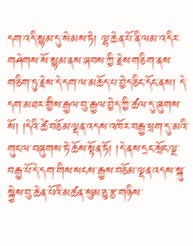དག་འདི་སྙམ་དུ་སེམས་ཏེ། ལྷ་ཆེན་པོ་ནི་ལམ་འདིར་གཤེགས་སོ་སྙམ་ནས་ཞབས་ཀྱི་རྗེས་གཅིག་ནས་གཅིག་ཏུ་རྗེས་དེ་དག་ལ་མཆོད་པ་བྱེད་ཅིང་དོང་ནས། དེ་དག་མཐར་གྱིས་རྒྱལ་བུ་རྒྱལ་བྱེད་ཀྱི་ཚལ་དུ་ཞུགས་སོ། །དེའི་ཚེ་བཅོམ་ལྡན་འདས་འཁོར་བརྒྱ་ཕྲག་དུ་མའི་གུང་ལ་བཞུགས་ཏེ་ཆོས་སྟོན་ཏོ། །དེ་ནས་དྲང་སྲོང་ལྔ་བརྒྱ་པོ་དེ་དག་གིས་སངས་རྒྱས་བཅོམ་ལྡན་འདས་སྐུ་སྐྱེས་བུ་ཆེན་པོའི་མཚན་སུམ་ཅུ་རྩ་གཉིས་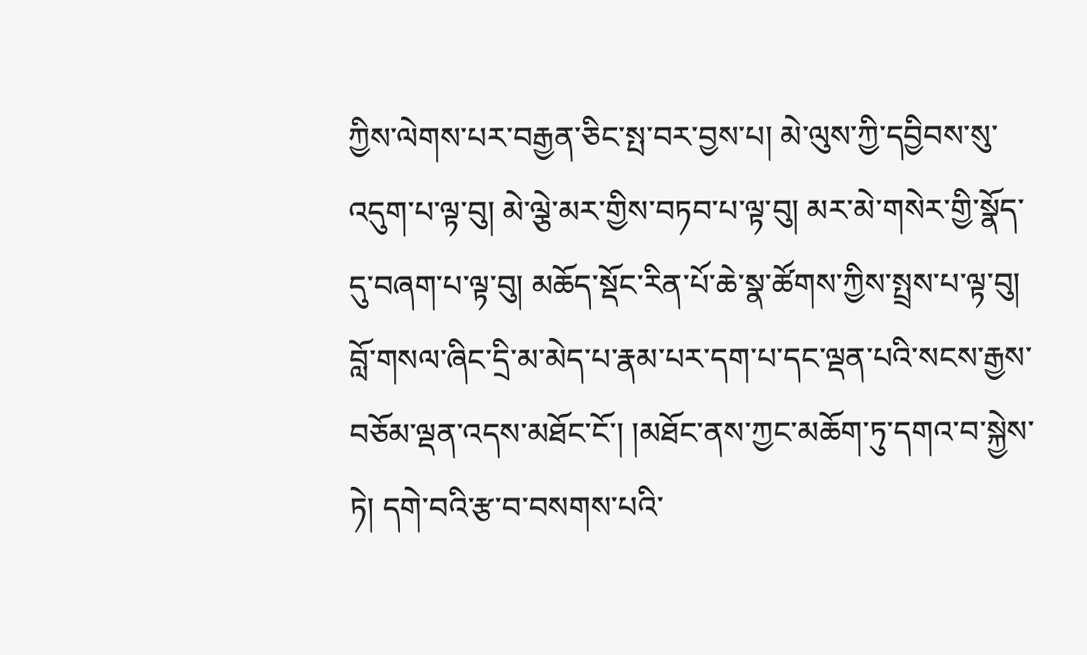ཀྱིས་ལེགས་པར་བརྒྱན་ཅིང་སྤ་བར་བྱས་པ། མེ་ལུས་ཀྱི་དབྱིབས་སུ་འདུག་པ་ལྟ་བུ། མེ་ལྕེ་མར་གྱིས་བཏབ་པ་ལྟ་བུ། མར་མེ་གསེར་གྱི་སྣོད་དུ་བཞག་པ་ལྟ་བུ། མཆོད་སྡོང་རིན་པོ་ཆེ་སྣ་ཚོགས་ཀྱིས་སྤྲས་པ་ལྟ་བུ། བློ་གསལ་ཞིང་དྲི་མ་མེད་པ་རྣམ་པར་དག་པ་དང་ལྡན་པའི་སངས་རྒྱས་བཅོམ་ལྡན་འདས་མཐོང་ངོ་། །མཐོང་ནས་ཀྱང་མཆོག་ཏུ་དགའ་བ་སྐྱེས་ཏེ། དགེ་བའི་རྩ་བ་བསགས་པའི་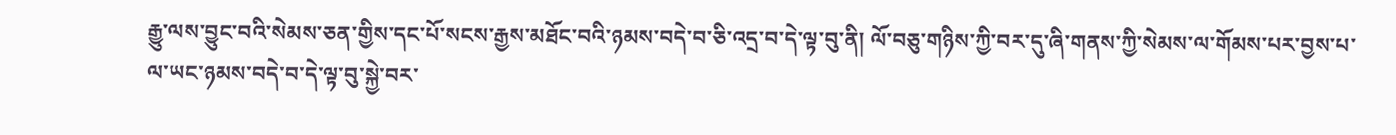རྒྱུ་ལས་བྱུང་བའི་སེམས་ཅན་གྱིས་དང་པོ་སངས་རྒྱས་མཐོང་བའི་ཉམས་བདེ་བ་ཅི་འདྲ་བ་དེ་ལྟ་བུ་ནི། ལོ་བཅུ་གཉིས་ཀྱི་བར་དུ་ཞི་གནས་ཀྱི་སེམས་ལ་གོམས་པར་བྱས་པ་ལ་ཡང་ཉམས་བདེ་བ་དེ་ལྟ་བུ་སྐྱེ་བར་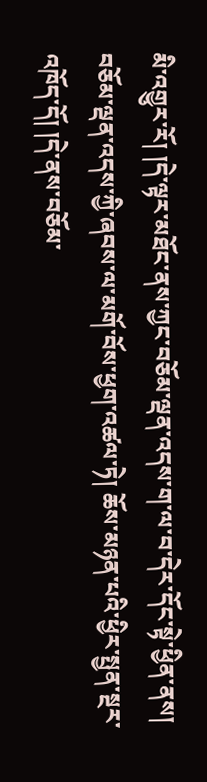མི་འགྱུར་རོ། །དེ་ལྟར་མཐོང་ནས་ཀྱང་བཅོམ་ལྡན་འདས་ག་ལ་བ་དེར་དོང་སྟེ་ཕྱིན་ནས། བཅོམ་ལྡན་འདས་ཀྱི་ཞབས་ལ་མགོ་བོས་ཕྱག་འཚལ་ཏེ། ཆོས་མཉན་པའི་ཕྱིར་སྤྱན་སྔར་འཁོད་དོ། །དེ་ནས་བཅོམ་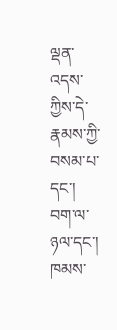ལྡན་འདས་ཀྱིས་དེ་རྣམས་ཀྱི་བསམ་པ་དང་། བག་ལ་ཉལ་དང་། ཁམས་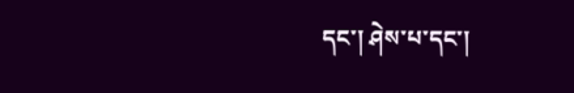དང་། ཤེས་པ་དང་།